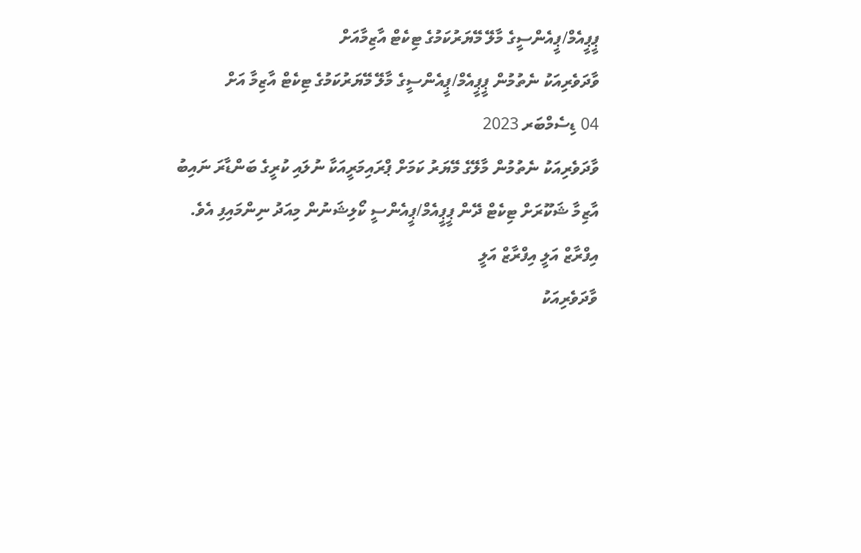ޕީޕީއެމް/ޕީއެންސީގެ މާލޭ މޭޔަރުކަމުގެ ޓިކެޓް އާޒިމާއަށް
ވާދަވެރިއަކު ނެތުމުން ޕީޕީއެމް/ޕީއެންސީގެ މާލޭ މޭޔަރުކަމުގެ ޓިކެޓް އާޒިމާ އަށް
04 ޑިސެމްބަރ 2023
ވާދަވެރިއަކު ނެތުމުން މާލޭގެ މޭޔަރު ކަމަށް ޕްރައިމަރީއަކާ ނުލައި ކުރީގެ ބަންޑާރަ ނައިބު އާޒިމާ ޝަކޫރަށް ޓިކެޓް ދޭން ޕީޕީއެމް/ޕީއެންސީ ކޯލިޝަނުން މިއަދު ނިންމައިފި އެވެ.
އިފްރާޒް އަލީ އިފްރާޒް އަލީ
ވާދަވެރިއަކު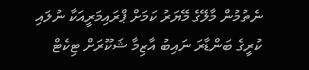ނެތުމުން މާލޭގެ މޭޔަރު ކަމަށް ޕްރައިމަރީއަކާ ނުލައި ކުރީގެ ބަންޑާރަ ނައިބު އާޒިމާ ޝަކޫރަށް ޓިކެޓް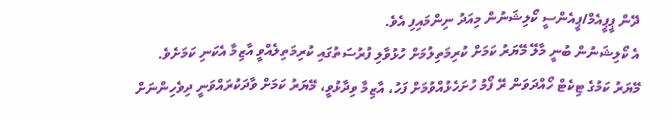ދޭން ޕީޕީއެމް/ޕީއެންސީ ކޯލިޝަނުން މިއަދު ނިންމައިފި އެވެ.
އެ ކޯލިޝަނުން ބުނީ މާލޭ މޭޔަރު ކަމަށް ކުރިމަތިލުމަށް ހުޅުވާލި ފުރުސަތުގައި ކުރިމަތިލެއްވީ އާޒިމާ އެކަނި ކަމަށެވެ.
މޭޔަރު ކަމުގެ ޓިކެޓް ހޯއްދަވަން ރޭ ފޯމު ހުށަހެޅުއްވުމަށް ފަހު، އާޒިމާ ވިދާޅުވީ، މޭޔަރު ކަމަށް ވާދަކުރައްވަނީ ދިވެހިންނަށް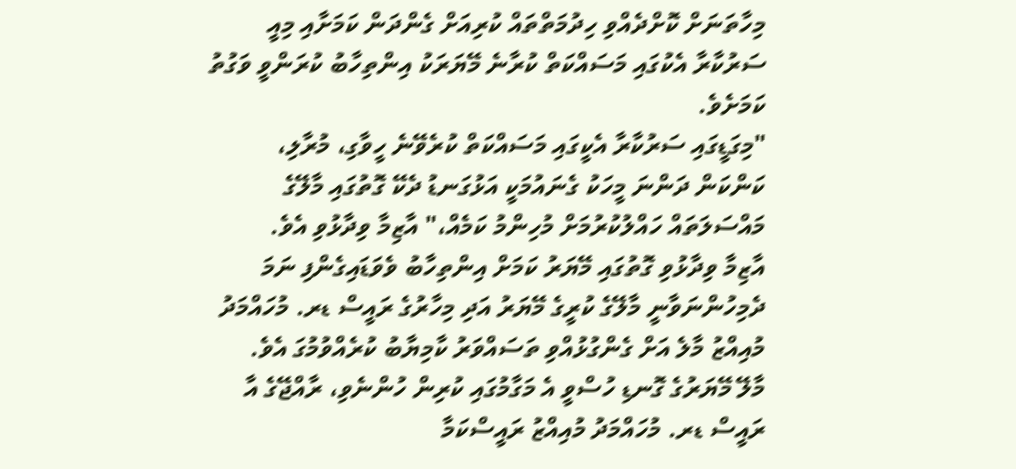މިހާތަނަށް ކޮށްދެއްވި ހިދުމަތްތައް ކުރިއަށް ގެންދަން ކަމަށާއި މިއީ ސަރުކާރާ އެކުގައި މަސައްކަތް ކުރާނެ މޭޔަރަކު އިންތިހާބު ކުރަންވީ ވަގުތު ކަމަށެވެ.
"މިގަޑީގައި ސަރުކާރާ އެކީގައި މަސައްކަތް ކުރެވޭނެ ހީވާގި، މުރާލި، ކަންކަން ދަންނަ މީހަކު ގެނައުމަކީ އަޅުގަނޑު ދެކޭ ގޮތުގައި މާލޭގެ މައްސަލަތައް ހައްލުކުރުމަށް މުހިންމު ކަމެއް،" އާޒިމާ ވިދާޅުވި އެވެ.
އާޒިމާ ވިދާޅުވި ގޮތުގައި މޭޔަރު ކަމަށް އިންތިހާބު ވެވަޑައިގެންފި ނަމަ ދެމިހުންނަވާނީ މާލޭގެ ކުރީގެ މޭޔަރު އަދި މިހާރުގެ ރައީސް ޑރ. މުހައްމަދު މުއިއްޒު މާލެ އަށް ގެންގުޅުއްވި ތަސައްވަރު ކާމިޔާބު ކުރެއްވުމުގަ އެވެ.
މާލޭ މޭޔަރުގެ ގޮނޑި ހުސްވީ އެ މަގާމުގައި ކުރިން ހުންނެވި، ރާއްޖޭގެ އާ ރައީސް ޑރ. މުހައްމަދު މުއިއްޒު ރައީސްކަމާ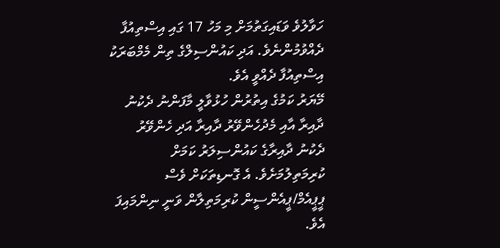ހަވާލުވެ ވަޑައިގަތުމަށް މި މަހު 17 ގައި އިސްތިއުފާ ދެއްވުމުންނެވެ. އަދި ކައުންސިލްގެ ތިން މެމްބަރަކު އިސްތިއުފާ ދެއްވީ އެވެ.
މޭޔަރު ކަމުގެ އިތުރުން ހުޅުވާލީ މާފަންނު ދެކުނު ދާއިރާ އާއި މެދުހެންވޭރު ދާއިރާ އަދި ހެންވޭރު ދެކުނު ދާއިރާގެ ކައުންސިލަރު ކަމަށް ކުރިމަތިލުމަށެވެ. އެ ގޮނޑިތަކަށް ވެސް ޕީޕީއެމް/ޕީއެންސީން ކުރިމަތިލާން ވަނީ ނިންމައިފަ އެވެ.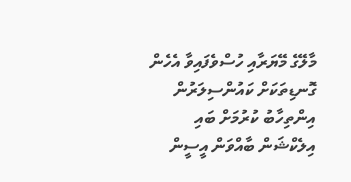މާލޭގެ މޭޔަރާއި ހުސްވެފައިވާ އެހެން ގޮނޑިތަކަށް ކައުންސިލަރުން އިންތިހާބު ކުރުމަށް ބައި އިލެކްޝަން ބާއްވަން އީސީން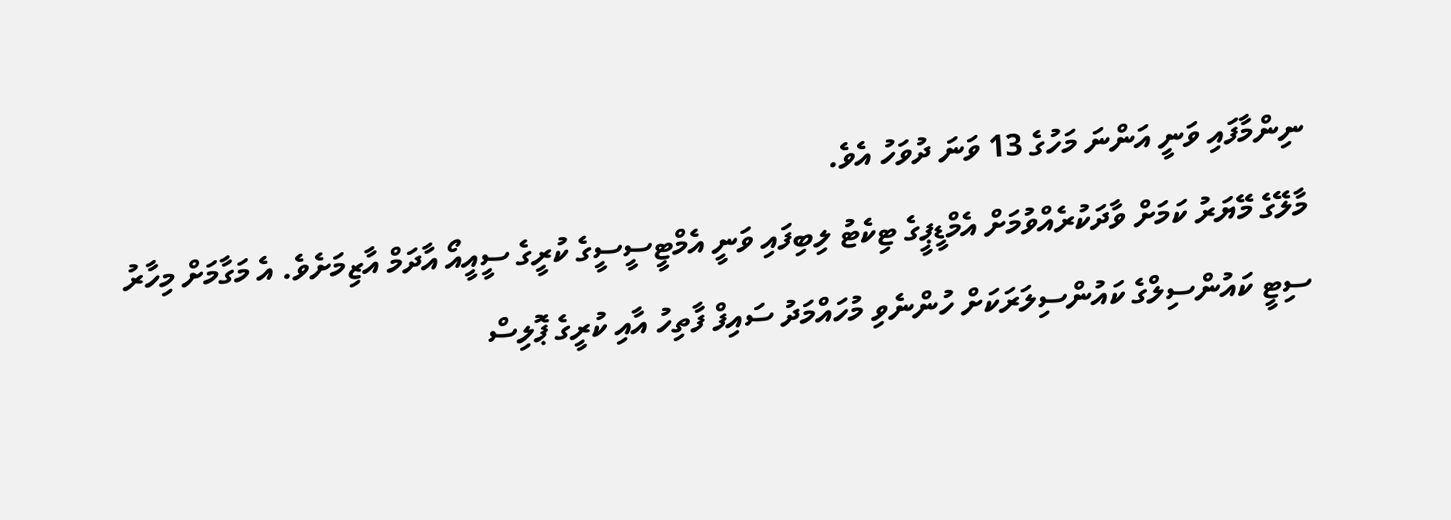ނިންމާފައި ވަނީ އަންނަ މަހުގެ 13 ވަނަ ދުވަހު އެވެ.
މާލޭގެ މޭޔަރު ކަމަށް ވާދަކުރެއްވުމަށް އެމްޑީޕީގެ ޓިކެޓު ލިބިފައި ވަނީ އެމްޓީސީސީގެ ކުރީގެ ސީއީއޯ އާދަމް އާޒިމަށެވެ. އެ މަގާމަށް މިހާރު ސިޓީ ކައުންސިލްގެ ކައުންސިލަރަކަށް ހުންނެވި މުހައްމަދު ސައިފް ފާތިހު އާއި ކުރީގެ ޕޮލިސް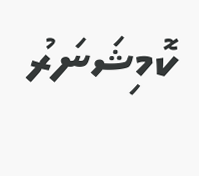ކޮމިޝަނަރު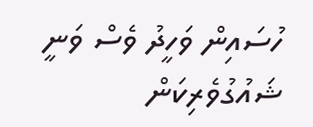ހުސައިން ވަހީދު ވެސް ވަނީ ޝައުގުވެރިކަން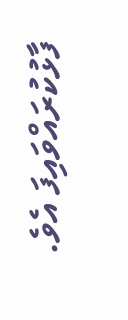ފާޅުކުރައްވައިފަ އެވެ.